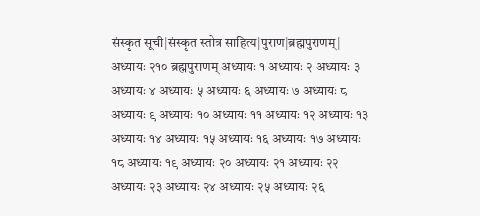संस्कृत सूची|संस्कृत स्तोत्र साहित्य|पुराण|ब्रह्मपुराणम्| अध्यायः २१० ब्रह्मपुराणम् अध्यायः १ अध्यायः २ अध्यायः ३ अध्यायः ४ अध्यायः ५ अध्यायः ६ अध्यायः ७ अध्यायः ८ अध्यायः ९ अध्यायः १० अध्यायः ११ अध्यायः १२ अध्यायः १३ अध्यायः १४ अध्यायः १५ अध्यायः १६ अध्यायः १७ अध्यायः १८ अध्यायः १९ अध्यायः २० अध्यायः २१ अध्यायः २२ अध्यायः २३ अध्यायः २४ अध्यायः २५ अध्यायः २६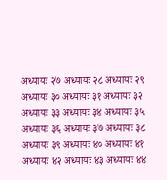अध्यायः २७ अध्यायः २८ अध्यायः २९ अध्यायः ३० अध्यायः ३१ अध्यायः ३२ अध्यायः ३३ अध्यायः ३४ अध्यायः ३५ अध्यायः ३६ अध्यायः ३७ अध्यायः ३८ अध्यायः ३९ अध्यायः ४० अध्यायः ४१ अध्यायः ४२ अध्यायः ४३ अध्यायः ४४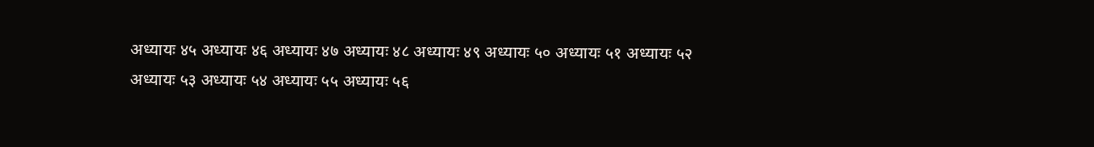अध्यायः ४५ अध्यायः ४६ अध्यायः ४७ अध्यायः ४८ अध्यायः ४९ अध्यायः ५० अध्यायः ५१ अध्यायः ५२ अध्यायः ५३ अध्यायः ५४ अध्यायः ५५ अध्यायः ५६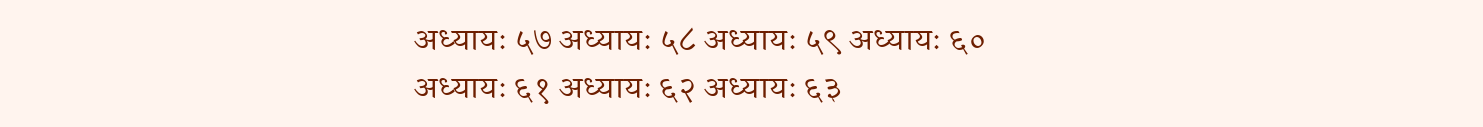अध्यायः ५७ अध्यायः ५८ अध्यायः ५९ अध्यायः ६० अध्यायः ६१ अध्यायः ६२ अध्यायः ६३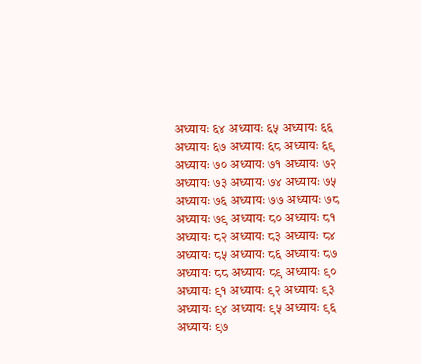अध्यायः ६४ अध्यायः ६५ अध्यायः ६६ अध्यायः ६७ अध्यायः ६८ अध्यायः ६९ अध्यायः ७० अध्यायः ७१ अध्यायः ७२ अध्यायः ७३ अध्यायः ७४ अध्यायः ७५ अध्यायः ७६ अध्यायः ७७ अध्यायः ७८ अध्यायः ७९ अध्यायः ८० अध्यायः ८१ अध्यायः ८२ अध्यायः ८३ अध्यायः ८४ अध्यायः ८५ अध्यायः ८६ अध्यायः ८७ अध्यायः ८८ अध्यायः ८९ अध्यायः ९० अध्यायः ९१ अध्यायः ९२ अध्यायः ९३ अध्यायः ९४ अध्यायः ९५ अध्यायः ९६ अध्यायः ९७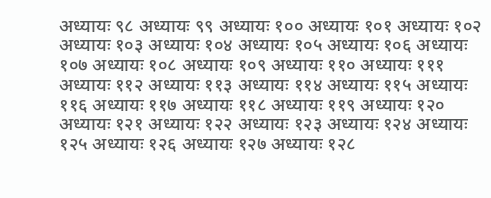अध्यायः ९८ अध्यायः ९९ अध्यायः १०० अध्यायः १०१ अध्यायः १०२ अध्यायः १०३ अध्यायः १०४ अध्यायः १०५ अध्यायः १०६ अध्यायः १०७ अध्यायः १०८ अध्यायः १०९ अध्यायः ११० अध्यायः १११ अध्यायः ११२ अध्यायः ११३ अध्यायः ११४ अध्यायः ११५ अध्यायः ११६ अध्यायः ११७ अध्यायः ११८ अध्यायः ११९ अध्यायः १२० अध्यायः १२१ अध्यायः १२२ अध्यायः १२३ अध्यायः १२४ अध्यायः १२५ अध्यायः १२६ अध्यायः १२७ अध्यायः १२८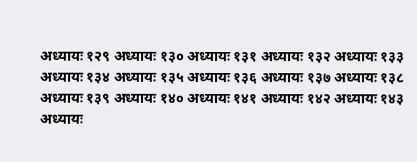अध्यायः १२९ अध्यायः १३० अध्यायः १३१ अध्यायः १३२ अध्यायः १३३ अध्यायः १३४ अध्यायः १३५ अध्यायः १३६ अध्यायः १३७ अध्यायः १३८ अध्यायः १३९ अध्यायः १४० अध्यायः १४१ अध्यायः १४२ अध्यायः १४३ अध्यायः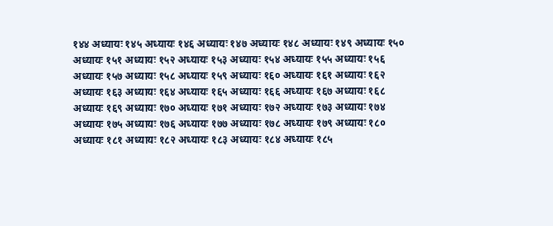१४४ अध्यायः १४५ अध्यायः १४६ अध्यायः १४७ अध्यायः १४८ अध्यायः १४९ अध्यायः १५० अध्यायः १५१ अध्यायः १५२ अध्यायः १५३ अध्यायः १५४ अध्यायः १५५ अध्यायः १५६ अध्यायः १५७ अध्यायः १५८ अध्यायः १५९ अध्यायः १६० अध्यायः १६१ अध्यायः १६२ अध्यायः १६३ अध्यायः १६४ अध्यायः १६५ अध्यायः १६६ अध्यायः १६७ अध्यायः १६८ अध्यायः १६९ अध्यायः १७० अध्यायः १७१ अध्यायः १७२ अध्यायः १७३ अध्यायः १७४ अध्यायः १७५ अध्यायः १७६ अध्यायः १७७ अध्यायः १७८ अध्यायः १७९ अध्यायः १८० अध्यायः १८१ अध्यायः १८२ अध्यायः १८३ अध्यायः १८४ अध्यायः १८५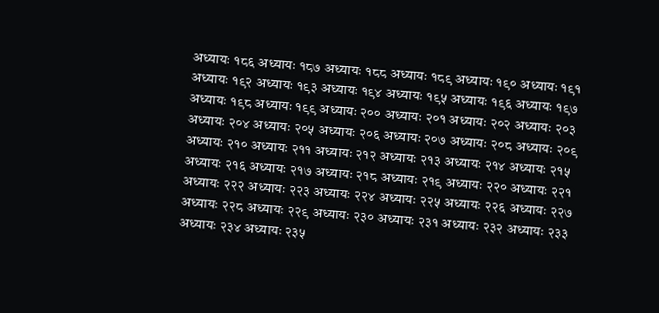अध्यायः १८६ अध्यायः १८७ अध्यायः १८८ अध्यायः १८९ अध्यायः १९० अध्यायः १९१ अध्यायः १९२ अध्यायः १९३ अध्यायः १९४ अध्यायः १९५ अध्यायः १९६ अध्यायः १९७ अध्यायः १९८ अध्यायः १९९ अध्यायः २०० अध्यायः २०१ अध्यायः २०२ अध्यायः २०३ अध्यायः २०४ अध्यायः २०५ अध्यायः २०६ अध्यायः २०७ अध्यायः २०८ अध्यायः २०९ अध्यायः २१० अध्यायः २११ अध्यायः २१२ अध्यायः २१३ अध्यायः २१४ अध्यायः २१५ अध्यायः २१६ अध्यायः २१७ अध्यायः २१८ अध्यायः २१९ अध्यायः २२० अध्यायः २२१ अध्यायः २२२ अध्यायः २२३ अध्यायः २२४ अध्यायः २२५ अध्यायः २२६ अध्यायः २२७ अध्यायः २२८ अध्यायः २२९ अध्यायः २३० अध्यायः २३१ अध्यायः २३२ अध्यायः २३३ अध्यायः २३४ अध्यायः २३५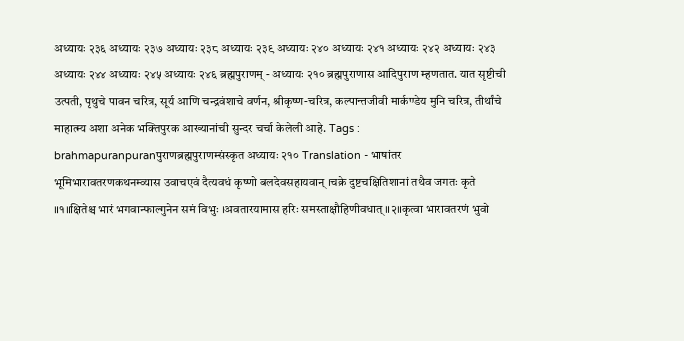अध्यायः २३६ अध्यायः २३७ अध्यायः २३८ अध्यायः २३९ अध्यायः २४० अध्यायः २४१ अध्यायः २४२ अध्यायः २४३ अध्यायः २४४ अध्यायः २४५ अध्यायः २४६ ब्रह्मपुराणम् - अध्यायः २१० ब्रह्मपुराणास आदिपुराण म्हणतात. यात सृष्टीची उत्पती, पृथुचे पावन चरित्र, सूर्य आणि चन्द्रवंशाचे वर्णन, श्रीकृष्ण-चरित्र, कल्पान्तजीवी मार्कण्डेय मुनि चरित्र, तीर्थांचे माहात्म्य अशा अनेक भक्तिपुरक आख्यानांची सुन्दर चर्चा केलेली आहे. Tags : brahmapuranpuranपुराणब्रह्मपुराणम्संस्कृत अध्यायः २१० Translation - भाषांतर भूमिभारावतरणकथनम्व्यास उवाचएवं दैत्यवधं कृष्णो बलदेवसहायवान् ।चक्रे दुष्टचक्षितिशानां तथैव जगतः कृते ॥१॥क्षितेश्च भारं भगवान्फाल्गुनेन समं विभुः ।अवतारयामास हरिः समस्ताक्षौहिणीवधात् ॥२॥कृत्वा भारावतरणं भुवो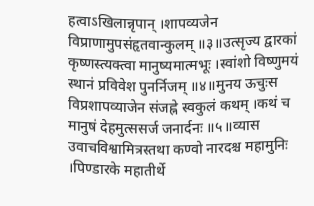हत्वाऽखिलान्नृपान् ।शापव्यजेन विप्राणामुपसंहृतवान्कुलम् ॥३॥उत्सृज्य द्वारकां कृष्णस्त्यक्त्वा मानुष्यमात्मभूः ।स्वांशो विष्णुमयं स्थानं प्रविवेश पुनर्निजम् ॥४॥मुनय ऊचुःस विप्रशापव्याजेन संजह्ने स्वकुलं कथम् ।कथं च मानुषं देहमुत्ससर्ज जनार्दनः ॥५॥व्यास उवाचविश्वामित्रस्तथा कण्वो नारदश्च महामुनिः ।पिण्डारके महातीर्थे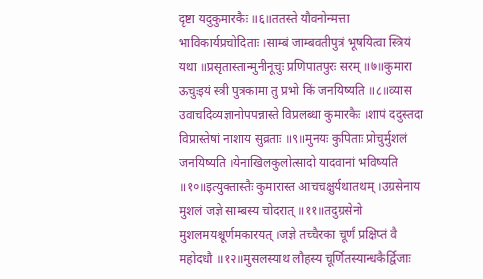दृष्टा यदुकुमारकैः ॥६॥ततस्ते यौवनोन्मत्ता भाविकार्यप्रचोदिताः ।साम्बं जाम्बवतीपुत्रं भूषयित्वा स्त्रियं यथा ॥प्रसृतास्तान्मुनीनूचुः प्रणिपातपुरः सरम् ॥७॥कुमारा ऊचुःइयं स्त्री पुत्रकामा तु प्रभो किं जनयिष्यति ॥८॥व्यास उवाचदिव्यज्ञानोपपन्नास्ते विप्रलब्धा कुमारकैः ।शापं ददुस्तदा विप्रास्तेषां नाशाय सुव्रताः ॥९॥मुनयः कुपिताः प्रोचुर्मुशलं जनयिष्यति ।येनाखिलकुलोत्सादो यादवानां भविष्यति ॥१०॥इत्युक्तास्तैः कुमारास्त आचचक्षुर्यथातथम् ।उग्रसेनाय मुशलं जज्ञे साम्बस्य चोदरात् ॥११॥तदुग्रसेनो मुशलमयश्चूर्णमकारयत् ।जज्ञे तच्चैरका चूर्णं प्रक्षिप्तं वै महोदधौ ॥१२॥मुसलस्याथ लौहस्य चूर्णितस्यान्धकैर्द्विजाः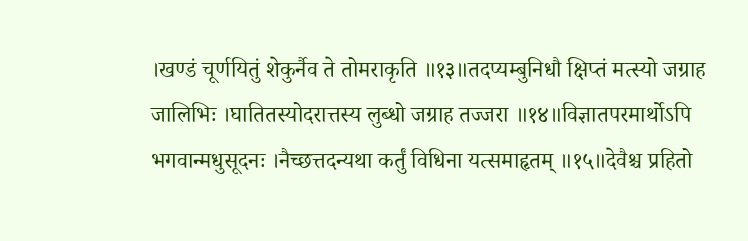।खण्डं चूर्णयितुं शेकुर्नैव ते तोमराकृति ॥१३॥तदप्यम्बुनिधौ क्षिप्तं मत्स्यो जग्राह जालिभिः ।घातितस्योदरात्तस्य लुब्धो जग्राह तज्जरा ॥१४॥विज्ञातपरमार्थोऽपि भगवान्मधुसूदनः ।नैच्छत्तदन्यथा कर्तुं विधिना यत्समाहृतम् ॥१५॥देवैश्च प्रहितो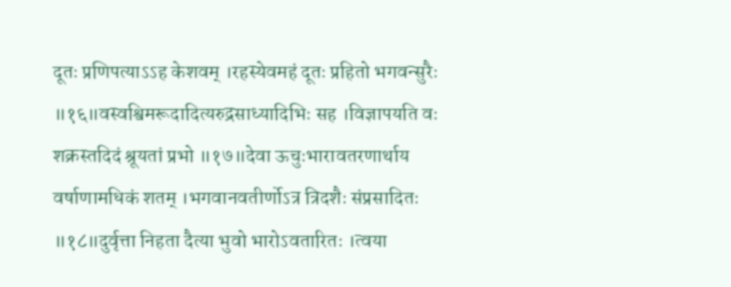दूतः प्रणिपत्याऽऽह केशवम् ।रहस्येवमहं दूतः प्रहितो भगवन्सुरैः ॥१६॥वस्वश्विमरूदादित्यरुद्रसाध्यादिभिः सह ।विज्ञापयति वः शक्रस्तदिदं श्रूयतां प्रभो ॥१७॥देवा ऊचुःभारावतरणार्थाय वर्षाणामधिकं शतम् ।भगवानवतीर्णोऽत्र त्रिदशैः संप्रसादितः ॥१८॥दुर्वृत्ता निहता दैत्या भुवो भारोऽवतारितः ।त्वया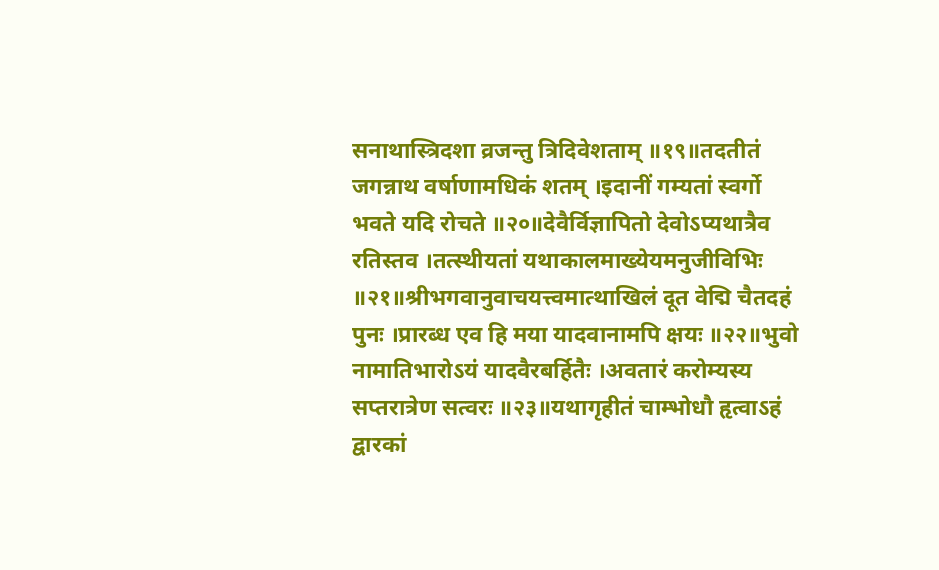सनाथास्त्रिदशा व्रजन्तु त्रिदिवेशताम् ॥१९॥तदतीतं जगन्नाथ वर्षाणामधिकं शतम् ।इदानीं गम्यतां स्वर्गो भवते यदि रोचते ॥२०॥देवैर्विज्ञापितो देवोऽप्यथात्रैव रतिस्तव ।तत्स्थीयतां यथाकालमाख्येयमनुजीविभिः ॥२१॥श्रीभगवानुवाचयत्त्वमात्थाखिलं दूत वेद्मि चैतदहं पुनः ।प्रारब्ध एव हि मया यादवानामपि क्षयः ॥२२॥भुवो नामातिभारोऽयं यादवैरबर्हितैः ।अवतारं करोम्यस्य सप्तरात्रेण सत्वरः ॥२३॥यथागृहीतं चाम्भोधौ हृत्वाऽहं द्वारकां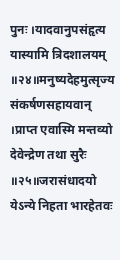पुनः ।यादवानुपसंहृत्य यास्यामि त्रिदशालयम् ॥२४॥मनुष्यदेहमुत्सृज्य संकर्षणसहायवान् ।प्राप्त एवास्मि मन्तव्यो देवेन्द्रेण तथा सुरैः ॥२५॥जरासंधादयो येऽन्ये निहता भारहेतवः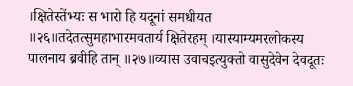।क्षितेस्तेंभ्यः स भारो हि यदूनां समधीयत ॥२६॥तदेतत्सुमहाभारमवतार्य क्षितेरहम् ।यास्याम्यमरलोकस्य पालनाय ब्रवीहि तान् ॥२७॥व्यास उवाचइत्युक्तो वासुदेवेन देवदूतः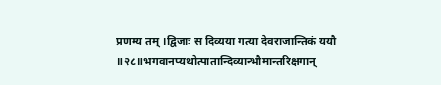प्रणम्य तम् ।द्विजाः स दिव्यया गत्या देवराजान्तिकं ययौ ॥२८॥भगवानप्यथोत्पातान्दिव्यान्भौमान्तरिक्षगान्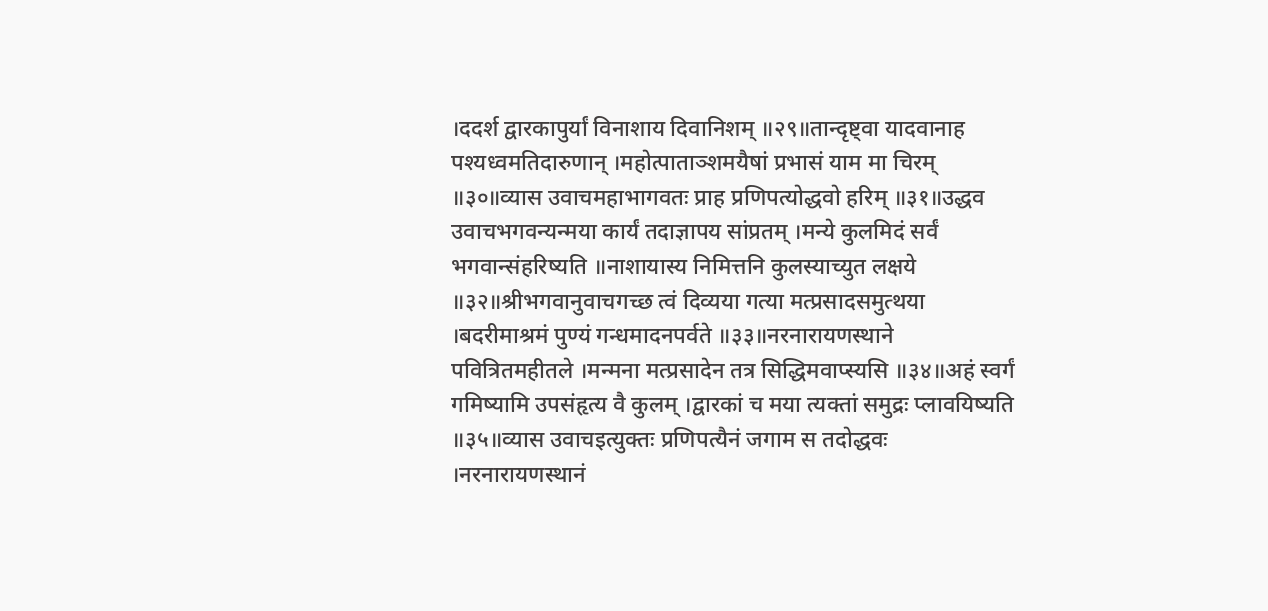।ददर्श द्वारकापुर्यां विनाशाय दिवानिशम् ॥२९॥तान्दृष्ट्वा यादवानाह पश्यध्वमतिदारुणान् ।महोत्पाताञ्शमयैषां प्रभासं याम मा चिरम् ॥३०॥व्यास उवाचमहाभागवतः प्राह प्रणिपत्योद्धवो हरिम् ॥३१॥उद्धव उवाचभगवन्यन्मया कार्यं तदाज्ञापय सांप्रतम् ।मन्ये कुलमिदं सर्वं भगवान्संहरिष्यति ॥नाशायास्य निमित्तनि कुलस्याच्युत लक्षये ॥३२॥श्रीभगवानुवाचगच्छ त्वं दिव्यया गत्या मत्प्रसादसमुत्थया ।बदरीमाश्रमं पुण्यं गन्धमादनपर्वते ॥३३॥नरनारायणस्थाने पवित्रितमहीतले ।मन्मना मत्प्रसादेन तत्र सिद्धिमवाप्स्यसि ॥३४॥अहं स्वर्गं गमिष्यामि उपसंहृत्य वै कुलम् ।द्वारकां च मया त्यक्तां समुद्रः प्लावयिष्यति ॥३५॥व्यास उवाचइत्युक्तः प्रणिपत्यैनं जगाम स तदोद्धवः ।नरनारायणस्थानं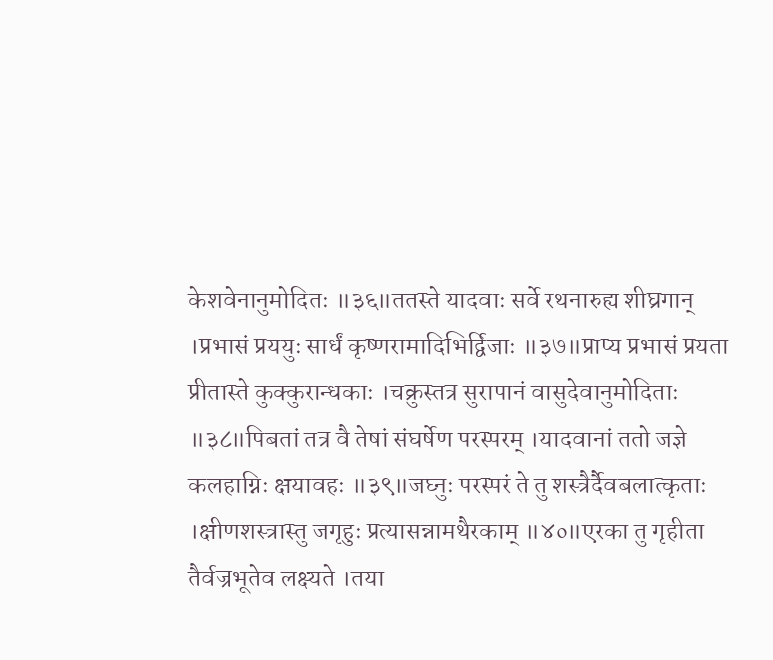केशवेनानुमोदितः ॥३६॥ततस्ते यादवाः सर्वे रथनारुह्य शीघ्रगान् ।प्रभासं प्रययुः सार्धं कृष्णरामादिभिर्द्विजाः ॥३७॥प्राप्य प्रभासं प्रयता प्रीतास्ते कुक्कुरान्धकाः ।चक्रुस्तत्र सुरापानं वासुदेवानुमोदिताः ॥३८॥पिबतां तत्र वै तेषां संघर्षेण परस्परम् ।यादवानां ततो जज्ञे कलहाग्निः क्षयावहः ॥३९॥जघ्नुः परस्परं ते तु शस्त्रैर्दैवबलात्कृताः ।क्षीणशस्त्रास्तु जगृहुः प्रत्यासन्नामथैरकाम् ॥४०॥एरका तु गृहीता तैर्वज्रभूतेव लक्ष्यते ।तया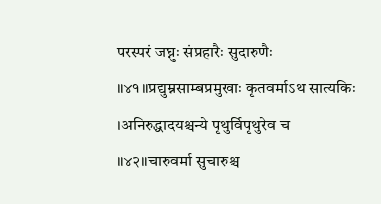परस्परं जघ्नुः संप्रहारैः सुदारुणैः ॥४१॥प्रद्युम्नसाम्बप्रमुखाः कृतवर्माऽथ सात्यकिः ।अनिरुद्धादयश्चन्ये पृथुर्विपृथुरेव च ॥४२॥चारुवर्मा सुचारुश्च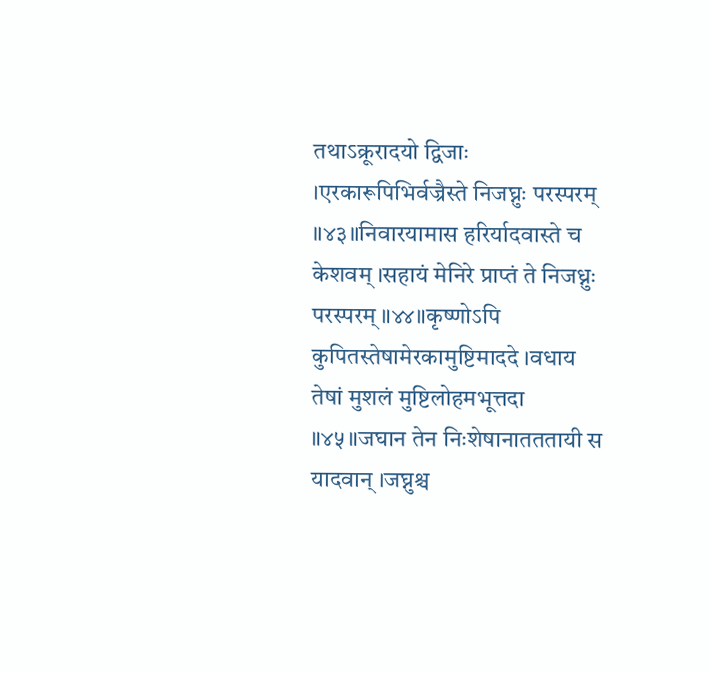तथाऽक्रूरादयो द्विजाः ।एरकारूपिभिर्वज्रैस्ते निजघ्नुः परस्परम् ॥४३॥निवारयामास हरिर्यादवास्ते च केशवम् ।सहायं मेनिरे प्राप्तं ते निजध्नुः परस्परम् ॥४४॥कृष्णोऽपि कुपितस्तेषामेरकामुष्टिमाददे ।वधाय तेषां मुशलं मुष्टिलोहमभूत्तदा ॥४५॥जघान तेन निःशेषानातततायी स यादवान् ।जघ्नुश्च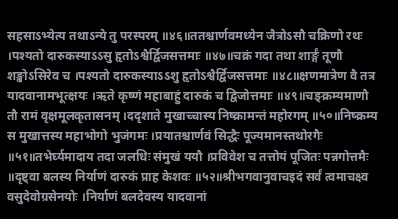सहसाऽभ्येत्य तथाऽन्ये तु परस्परम् ॥४६॥ततश्चार्णवमध्येन जैत्रोऽसौ चक्रिणो रथः ।पश्यतो दारुकस्याऽऽसु हृतोऽश्वैर्द्विजसत्तमाः ॥४७॥चक्रं गदा तथा शार्ङ्गं तूणौ शङ्खोऽसिरेव च ।पश्यतो दारुकस्याऽऽशु हृतोऽश्वैर्द्विजसत्तमाः ॥४८॥क्षणमात्रेण वै तत्र यादवानामभूत्क्षयः ।ऋते कृष्णं महाबाहुं दारुकं च द्विजोत्तमाः ॥४९॥चङ्क्रम्यमाणौ तौ रामं वृक्षमूलकृतासनम् ।ददृशाते मुखाच्चास्य निष्क्रामन्तं महोरगम् ॥५०॥निष्क्रम्य स मुखात्तस्य महाभोगो भुजंगमः ।प्रयातश्चार्णवं सिद्धैः पूज्यमानस्तथोरगैः ॥५१॥तभेर्घ्यमादाय तदा जलधिः संमुखं ययौ ।प्रविवेश च तत्तोयं पूजितः पन्नगोत्तमैः ॥दृष्ट्वा बलस्य निर्याणं दारुकं प्राह केशवः ॥५२॥श्रीभगवानुवाचइदं सर्वं त्वमाचक्ष्व वसुदेवोग्रसेनयोः ।निर्याणं बलदेवस्य यादवानां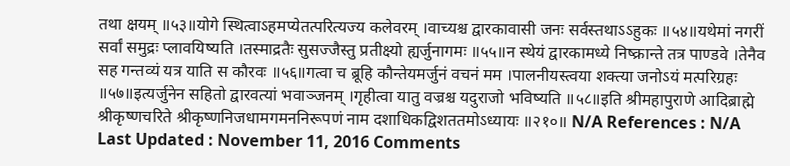तथा क्षयम् ॥५३॥योगे स्थित्वाऽहमप्येतत्परित्यज्य कलेवरम् ।वाच्यश्च द्वारकावासी जनः सर्वस्तथाऽऽहुकः ॥५४॥यथेमां नगरीं सर्वां समुद्रः प्लावयिष्यति ।तस्माद्रतैः सुसज्जैस्तु प्रतीक्ष्यो ह्यर्जुनागमः ॥५५॥न स्थेयं द्वारकामध्ये निष्क्रान्ते तत्र पाण्डवे ।तेनैव सह गन्तव्यं यत्र याति स कौरवः ॥५६॥गत्वा च ब्रूहि कौन्तेयमर्जुनं वचनं मम ।पालनीयस्त्वया शक्त्या जनोऽयं मत्परिग्रहः ॥५७॥इत्यर्जुनेन सहितो द्वारवत्यां भवाञ्जनम् ।गृहीत्वा यातु वज्रश्च यदुराजो भविष्यति ॥५८॥इति श्रीमहापुराणे आदिब्राह्मे श्रीकृष्णचरिते श्रीकृष्णनिजधामगमननिरूपणं नाम दशाधिकद्विशततमोऽध्यायः ॥२१०॥ N/A References : N/A Last Updated : November 11, 2016 Comments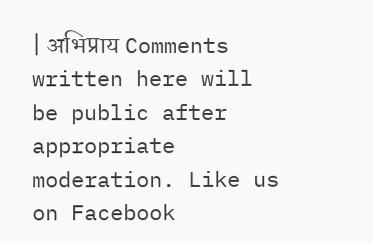| अभिप्राय Comments written here will be public after appropriate moderation. Like us on Facebook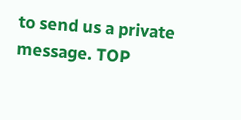to send us a private message. TOP